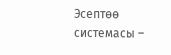Эсептөө системасы –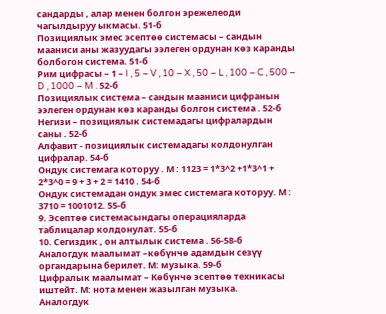сандарды , алар менен болгон эрежелеоди чагылдыруу ыкмасы. 51-б
Позициялык эмес эсептөө системасы – сандын мааниси аны жазуудагы ээлеген ордунан көз каранды болбогон система. 51-б
Рим цифрасы – 1 – I , 5 – V , 10 – X , 50 – L , 100 – C , 500 – D , 1000 – M . 52-б
Позициялык система – сандын мааниси цифранын ээлеген ордунан көз каранды болгон система . 52-б
Негизи – позициялык системадагы цифралардын саны . 52-б
Алфавит - позициялык системадагы колдонулган цифралар. 54-б
Ондук системага которуу . М : 1123 = 1*3^2 +1*3^1 + 2*3^0 = 9 + 3 + 2 = 1410 . 54-б
Ондук системадан ондук эмес системага которуу. М : 3710 = 1001012. 55-б
9. Эсептөө системасындагы операцияларда таблицалар колдонулат. 55-б
10. Сегиздик , он алтылык система . 56-58-б
Аналогдук маалымат –көбүнчө адамдын сезүү органдарына берилет. М: музыка. 59-б
Цифралык маалымат – Көбүнчө эсептөө техникасы иштейт. М: нота менен жазылган музыка.
Аналогдук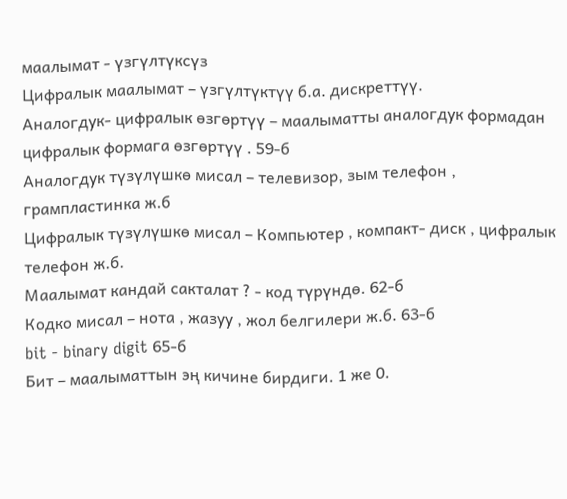маалымат - үзгүлтүксүз
Цифралык маалымат – үзгүлтүктүү б.а. дискреттүү.
Аналогдук- цифралык өзгөртүү – маалыматты аналогдук формадан цифралык формага өзгөртүү . 59-б
Аналогдук түзүлүшкө мисал – телевизор, зым телефон , грампластинка ж.б
Цифралык түзүлүшкө мисал – Компьютер , компакт- диск , цифралык телефон ж.б.
Маалымат кандай сакталат ? - код түрүндө. 62-б
Кодко мисал – нота , жазуу , жол белгилери ж.б. 63-б
bit - binary digit 65-б
Бит – маалыматтын эң кичине бирдиги. 1 же 0.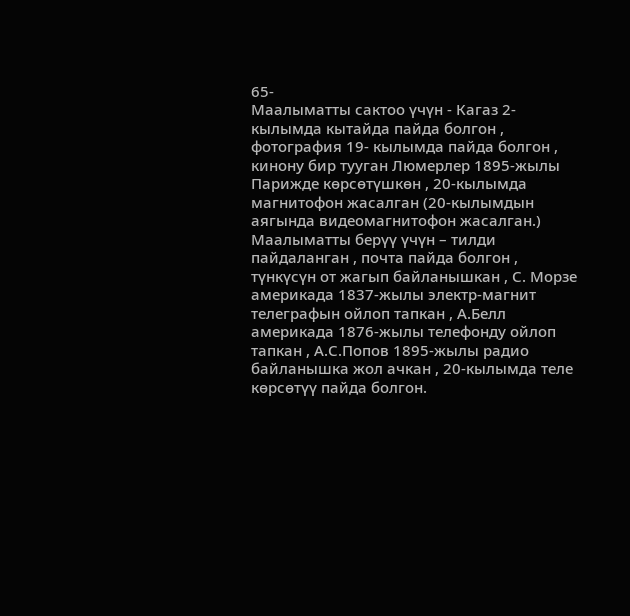65-
Маалыматты сактоо үчүн - Кагаз 2-кылымда кытайда пайда болгон , фотография 19- кылымда пайда болгон , кинону бир тууган Люмерлер 1895-жылы Парижде көрсөтүшкөн , 20-кылымда магнитофон жасалган (20-кылымдын аягында видеомагнитофон жасалган.)
Маалыматты берүү үчүн – тилди пайдаланган , почта пайда болгон , түнкүсүн от жагып байланышкан , С. Морзе америкада 1837-жылы электр-магнит телеграфын ойлоп тапкан , А.Белл америкада 1876-жылы телефонду ойлоп тапкан , А.С.Попов 1895-жылы радио байланышка жол ачкан , 20-кылымда теле көрсөтүү пайда болгон.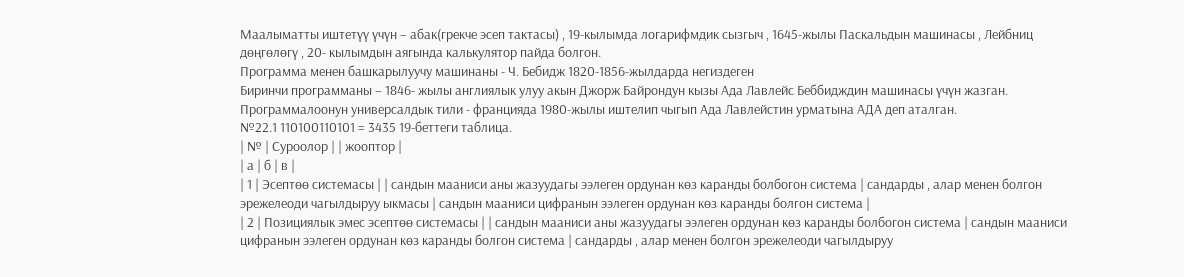Маалыматты иштетүү үчүн – абак(грекче эсеп тактасы) , 19-кылымда логарифмдик сызгыч , 1645-жылы Паскальдын машинасы , Лейбниц дөңгөлөгү , 20- кылымдын аягында калькулятор пайда болгон.
Программа менен башкарылуучу машинаны - Ч. Бебидж 1820-1856-жылдарда негиздеген
Биринчи программаны – 1846- жылы англиялык улуу акын Джорж Байрондун кызы Ада Лавлейс Беббидждин машинасы үчүн жазган.
Программалоонун универсалдык тили - францияда 1980-жылы иштелип чыгып Ада Лавлейстин урматына АДА деп аталган.
№22.1 110100110101 = 3435 19-беттеги таблица.
| № | Суроолор | | жооптор |
| а | б | в |
| 1 | Эсептөө системасы | | сандын мааниси аны жазуудагы ээлеген ордунан көз каранды болбогон система | сандарды , алар менен болгон эрежелеоди чагылдыруу ыкмасы | сандын мааниси цифранын ээлеген ордунан көз каранды болгон система |
| 2 | Позициялык эмес эсептөө системасы | | сандын мааниси аны жазуудагы ээлеген ордунан көз каранды болбогон система | сандын мааниси цифранын ээлеген ордунан көз каранды болгон система | сандарды , алар менен болгон эрежелеоди чагылдыруу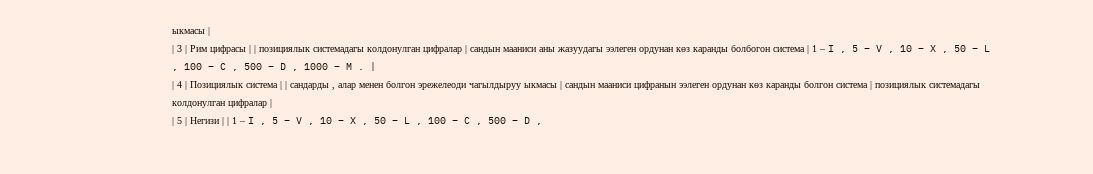ыкмасы |
| 3 | Рим цифрасы | | позициялык системадагы колдонулган цифралар | сандын мааниси аны жазуудагы ээлеген ордунан көз каранды болбогон система | 1 – I , 5 – V , 10 – X , 50 – L , 100 – C , 500 – D , 1000 – M . |
| 4 | Позициялык система | | сандарды , алар менен болгон эрежелеоди чагылдыруу ыкмасы | сандын мааниси цифранын ээлеген ордунан көз каранды болгон система | позициялык системадагы колдонулган цифралар |
| 5 | Негизи | | 1 – I , 5 – V , 10 – X , 50 – L , 100 – C , 500 – D ,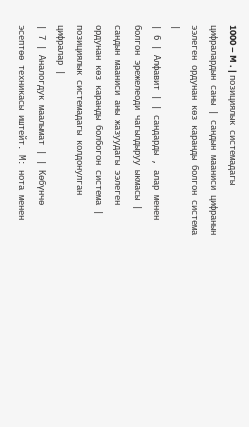1000 – M . | позициялык системадагы цифралардын саны | сандын мааниси цифранын ээлеген ордунан көз каранды болгон система |
| 6 | Алфавит | | сандарды , алар менен болгон эрежелеоди чагылдыруу ыкмасы | сандын мааниси аны жазуудагы ээлеген ордунан көз каранды болбогон система | позициялык системадагы колдонулган цифралар |
| 7 | Аналогдук маалымат | | Көбүнчө эсептөө техникасы иштейт. М: нота менен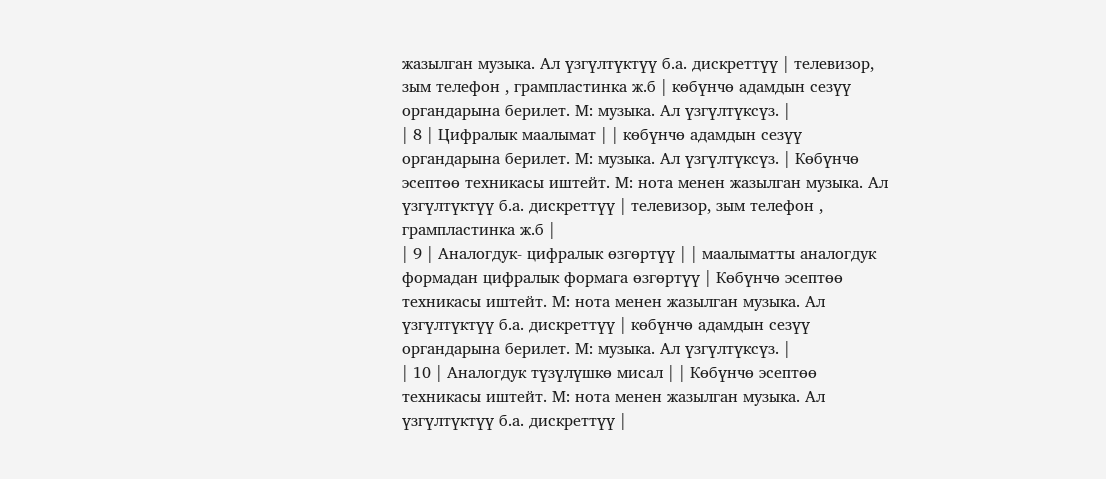жазылган музыка. Ал үзгүлтүктүү б.а. дискреттүү | телевизор, зым телефон , грампластинка ж.б | көбүнчө адамдын сезүү органдарына берилет. М: музыка. Ал үзгүлтүксүз. |
| 8 | Цифралык маалымат | | көбүнчө адамдын сезүү органдарына берилет. М: музыка. Ал үзгүлтүксүз. | Көбүнчө эсептөө техникасы иштейт. М: нота менен жазылган музыка. Ал үзгүлтүктүү б.а. дискреттүү | телевизор, зым телефон , грампластинка ж.б |
| 9 | Аналогдук- цифралык өзгөртүү | | маалыматты аналогдук формадан цифралык формага өзгөртүү | Көбүнчө эсептөө техникасы иштейт. М: нота менен жазылган музыка. Ал үзгүлтүктүү б.а. дискреттүү | көбүнчө адамдын сезүү органдарына берилет. М: музыка. Ал үзгүлтүксүз. |
| 10 | Аналогдук түзүлүшкө мисал | | Көбүнчө эсептөө техникасы иштейт. М: нота менен жазылган музыка. Ал үзгүлтүктүү б.а. дискреттүү |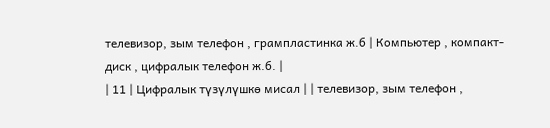телевизор, зым телефон , грампластинка ж.б | Компьютер , компакт- диск , цифралык телефон ж.б. |
| 11 | Цифралык түзүлүшкө мисал | | телевизор, зым телефон ,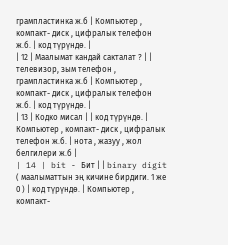грампластинка ж.б | Компьютер , компакт- диск , цифралык телефон ж.б. | код түрүндө. |
| 12 | Маалымат кандай сакталат ? | | телевизор, зым телефон , грампластинка ж.б | Компьютер , компакт- диск , цифралык телефон ж.б. | код түрүндө. |
| 13 | Кодко мисал | | код түрүндө. | Компьютер , компакт- диск , цифралык телефон ж.б. | нота , жазуу , жол белгилери ж.б |
| 14 | bit - Бит | | binary digit ( маалыматтын эң кичине бирдиги. 1 же 0 ) | код түрүндө. | Компьютер , компакт-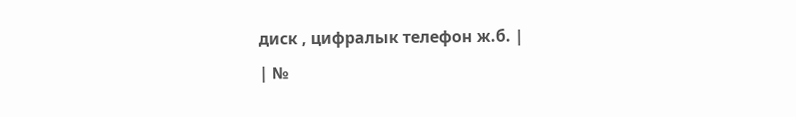диск , цифралык телефон ж.б. |
| №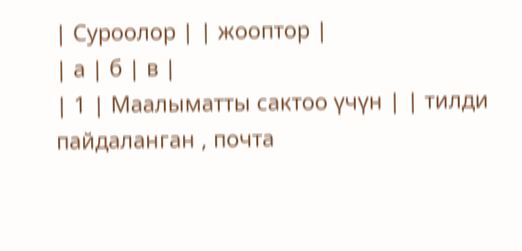| Суроолор | | жооптор |
| а | б | в |
| 1 | Маалыматты сактоо үчүн | | тилди пайдаланган , почта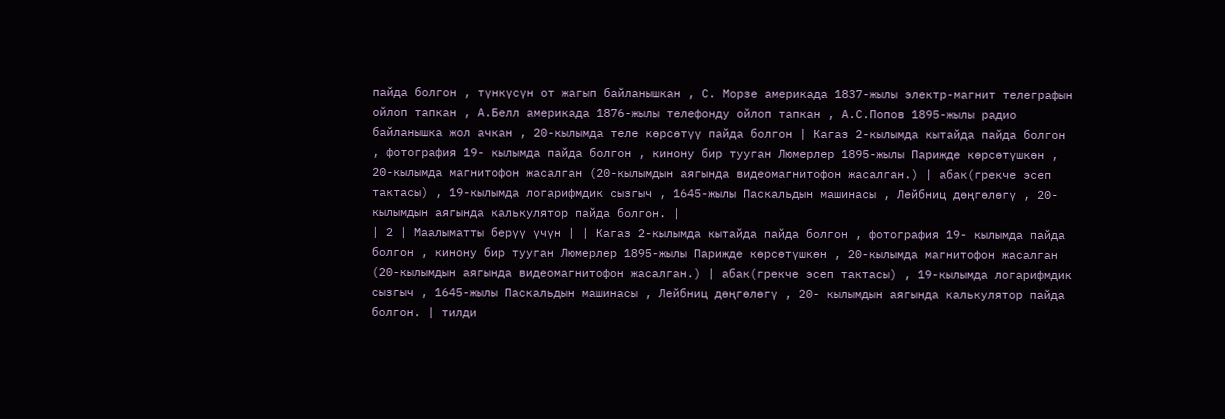пайда болгон , түнкүсүн от жагып байланышкан , С. Морзе америкада 1837-жылы электр-магнит телеграфын ойлоп тапкан , А.Белл америкада 1876-жылы телефонду ойлоп тапкан , А.С.Попов 1895-жылы радио байланышка жол ачкан , 20-кылымда теле көрсөтүү пайда болгон | Кагаз 2-кылымда кытайда пайда болгон , фотография 19- кылымда пайда болгон , кинону бир тууган Люмерлер 1895-жылы Парижде көрсөтүшкөн , 20-кылымда магнитофон жасалган (20-кылымдын аягында видеомагнитофон жасалган.) | абак(грекче эсеп тактасы) , 19-кылымда логарифмдик сызгыч , 1645-жылы Паскальдын машинасы , Лейбниц дөңгөлөгү , 20- кылымдын аягында калькулятор пайда болгон. |
| 2 | Маалыматты берүү үчүн | | Кагаз 2-кылымда кытайда пайда болгон , фотография 19- кылымда пайда болгон , кинону бир тууган Люмерлер 1895-жылы Парижде көрсөтүшкөн , 20-кылымда магнитофон жасалган (20-кылымдын аягында видеомагнитофон жасалган.) | абак(грекче эсеп тактасы) , 19-кылымда логарифмдик сызгыч , 1645-жылы Паскальдын машинасы , Лейбниц дөңгөлөгү , 20- кылымдын аягында калькулятор пайда болгон. | тилди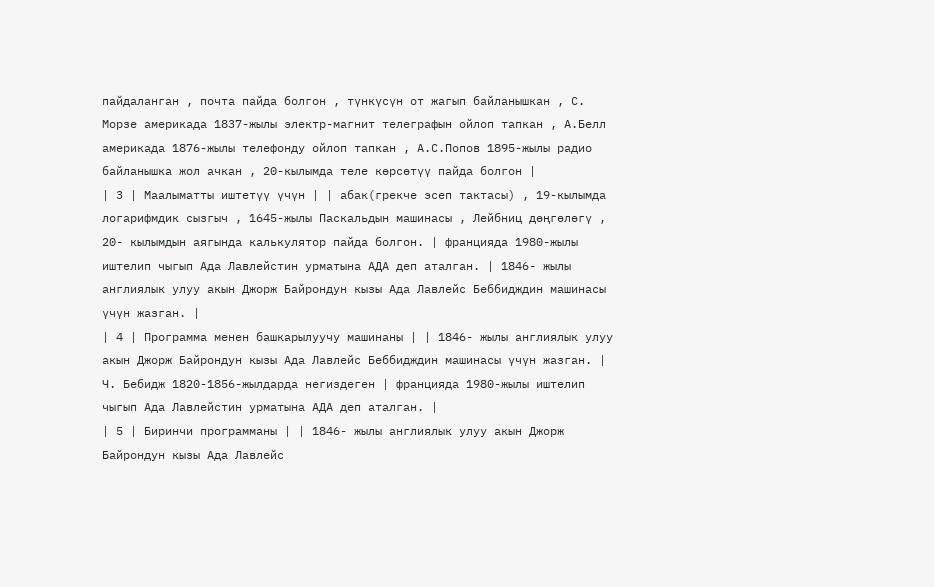пайдаланган , почта пайда болгон , түнкүсүн от жагып байланышкан , С. Морзе америкада 1837-жылы электр-магнит телеграфын ойлоп тапкан , А.Белл америкада 1876-жылы телефонду ойлоп тапкан , А.С.Попов 1895-жылы радио байланышка жол ачкан , 20-кылымда теле көрсөтүү пайда болгон |
| 3 | Маалыматты иштетүү үчүн | | абак(грекче эсеп тактасы) , 19-кылымда логарифмдик сызгыч , 1645-жылы Паскальдын машинасы , Лейбниц дөңгөлөгү , 20- кылымдын аягында калькулятор пайда болгон. | францияда 1980-жылы иштелип чыгып Ада Лавлейстин урматына АДА деп аталган. | 1846- жылы англиялык улуу акын Джорж Байрондун кызы Ада Лавлейс Беббидждин машинасы үчүн жазган. |
| 4 | Программа менен башкарылуучу машинаны | | 1846- жылы англиялык улуу акын Джорж Байрондун кызы Ада Лавлейс Беббидждин машинасы үчүн жазган. | Ч. Бебидж 1820-1856-жылдарда негиздеген | францияда 1980-жылы иштелип чыгып Ада Лавлейстин урматына АДА деп аталган. |
| 5 | Биринчи программаны | | 1846- жылы англиялык улуу акын Джорж Байрондун кызы Ада Лавлейс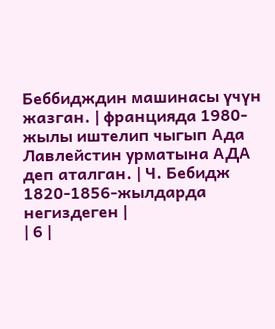Беббидждин машинасы үчүн жазган. | францияда 1980-жылы иштелип чыгып Ада Лавлейстин урматына АДА деп аталган. | Ч. Бебидж 1820-1856-жылдарда негиздеген |
| 6 |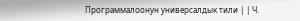Программалоонун универсалдык тили | | Ч.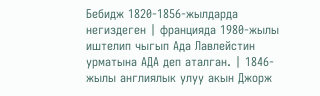Бебидж 1820-1856-жылдарда негиздеген | францияда 1980-жылы иштелип чыгып Ада Лавлейстин урматына АДА деп аталган. | 1846- жылы англиялык улуу акын Джорж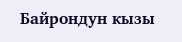Байрондун кызы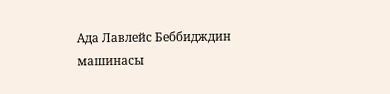Ада Лавлейс Беббидждин машинасы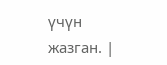үчүн жазган. |